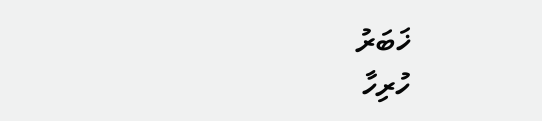ޚަބަރު
ހުރިހާ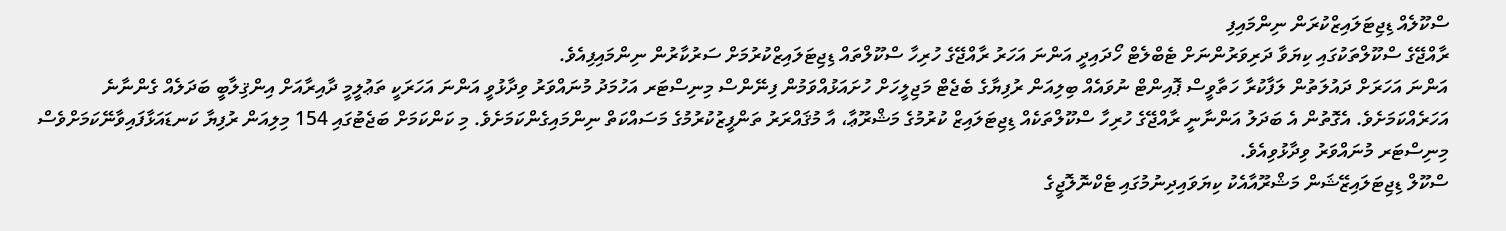ސްކޫލެއް ޑިޖިޓަލައިޒްކުރަން ނިންމައިފި
ރާއްޖޭގެ ސްކޫލްތަކުގައި ކިޔަވާ ދަރިވަރުންނަށް ޓެބްލެޓް ހޯދައިދީ އަންނަ އަހަރު ރާއްޖޭގެ ހުރިހާ ސްކޫލްތައް ޑިޖިޓަލައިޒްކުރުމަށް ސަރުކާރުން ނިންމައިފިއެވެ.
އަންނަ އަހަރަށް ދައުލަތުން ލަފާކުރާ ހަތާވީސް ޕޮއިންޓް ނުވައެއް ބިލިއަން ރުފިޔާގެ ބެޖެޓް މަޖިލީހަށް ހުށައަޅުއްވަމުން ފިނޭންސް މިނިސްޓަރ އަހުމަދު މުނައްވަރު ވިދާޅުވީ އަންނަ އަހަރަކީ ތަޢުލީމީ ދާއިރާއަށް އިންޤިލާބީ ބަދަލެއް ގެންނާނެ އަހަރެއްކަމަށެވެ. އެގޮތުން އެ ބަދަލު އަންނާނީ ރާއްޖޭގެ ހުރިހާ ސްކޫލްތަކެއް ޑިޖިޓަލައިޒް ކުރުމުގެ މަޝްރޫޢާ، އާ މުޤައްރަރު ތަންފީޒުކުރުމުގެ މަސައްކަތް ނިންމައިގެންކަމަށެވެ. މި ކަންކަމަށް ބަޖެޓުގައި 154 މިލިއަން ރުފިޔާ ކަނޑައަޅާފައިވާނޭކަމަށްވެސް މިނިސްޓަރ މުނައްވަރު ވިދާޅުވިއެވެ.
ސްކޫލް ޑިޖިޓަލައިޒޭޝަން މަޝްރޫއާއެކު ކިޔަވައިދިނުމުގައި ޓެކްނޮލޮޖީގެ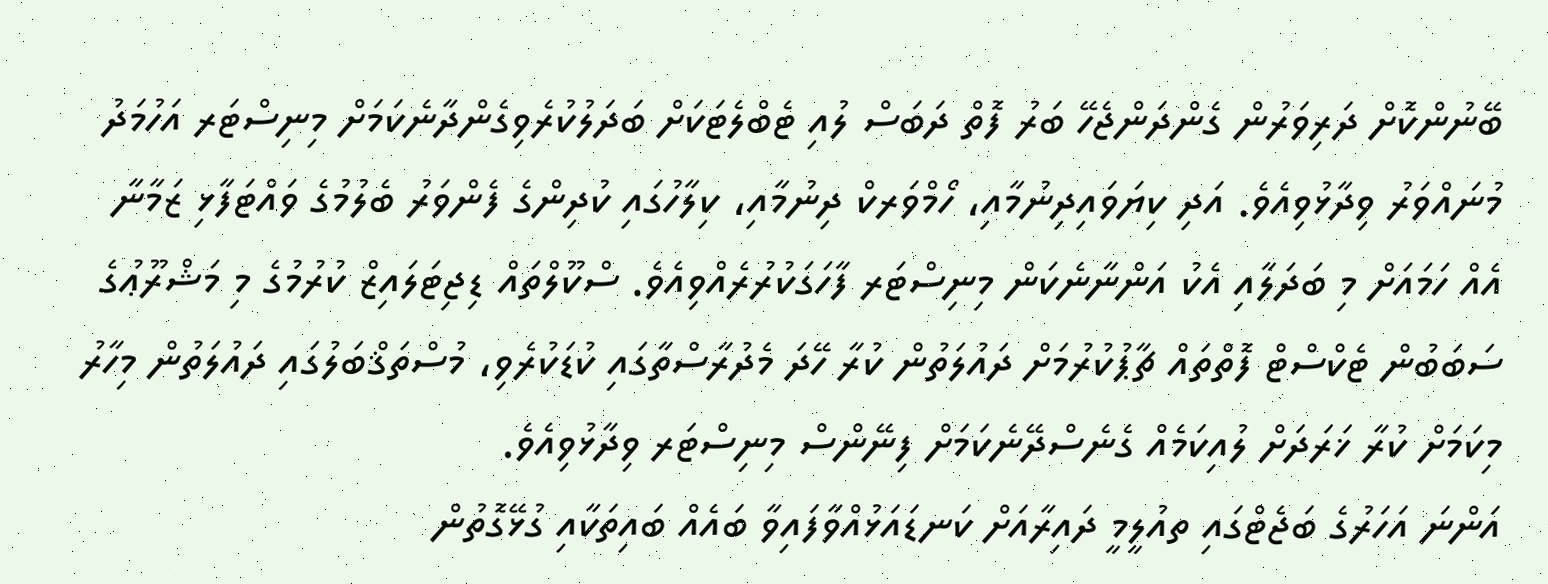ބޭނުންކޮށް ދަރިވަރުން ގެންދަންޖެހޭ ބަރު ފޮތް ދަބަސް ލުއި ޓެބްލެޓަކަށް ބަދަލުކުރެވިގެންދާނެކަމަށް މިނިސްޓަރ އަހުމަދު މުނައްވަރު ވިދާޅުވިއެވެ. އަދި ކިޔަވައިދިނުމާއި، ހޯމްވަރކް ދިނުމާއި، ކިލާހުގައި ކުދިންގެ ފެންވަރު ބެލުމުގެ ވައްޓަފާޅި ޒަމާނާ އެއް ހަމައަށް މި ބަދަލާއި އެކު އަންނާނެކަން މިނިސްޓަރ ފާހަގަކުރުރެއްވިއެވެ. ސްކޫލްތައް ޑިޖިޓަލައިޒް ކުރުމުގެ މި މަޝްރޫޢުގެ ސަބަބުން ޓެކްސްޓް ފޮތްތައް ޗާޕުކުރުމަށް ދައުލަތުން ކުރާ ހޭދަ މެދުރާސްތާގައި ކުޑަކުރެވި، މުސްތަޤްބަލުގައި ދައުލަތުން މިހާރު މިކަމަށް ކުރާ ޚަރަދަށް ލުއިކަމެއް ގެނެސްދޭނެކަމަށް ފިނޭންސް މިނިސްޓަރ ވިދާޅުވިއެވެ.
އަންނަ އަހަރުގެ ބަޖެޓްގައި ތއުލީމީ ދައިރާއަށް ކަނޑައަޅުއްވާފައިވާ ބައެއް ބައިތަކާއި ގުޅޭގޮތުން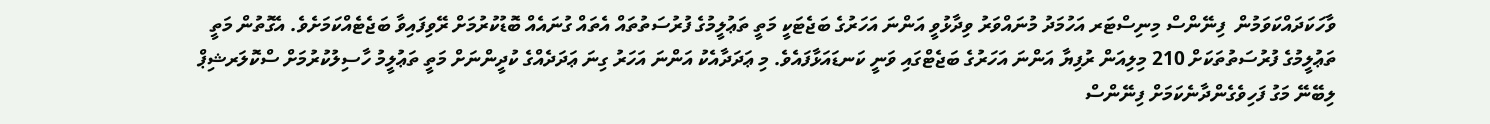ވާހަކަދައްކަވަމުން  ފިނޭންސް މިނިސްޓަރ އަހުމަދު މުނައްވަރު ވިދާޅުވީ އަންނަ އަހަރުގެ ބަޖެޓަކީ މަތީ ތަޢުލީމުގެ ފުރުސަތުތައް އެތައް ގުނައެއް ބޮޑުކުރުމަށް ރޭވިފައިވާ ބަޖެޓެއްކަމަށެވެ. އެގޮތުން މަތީ ތަޢުލީމުގެ ފުރުސަތުތަކަށް 210 މިލިއަން ރުފިޔާ އަންނަ އަހަރުގެ ބަޖެޓްގައި ވަނީ ކަނޑައަޅާފައެވެ. މި ޢަދަދާއެކު އަންނަ އަހަރު ގިނަ ޢަދަދެއްގެ ކުދީންނަށް މަތީ ތަޢުލީމު ހާސިލުކުރުމަށް ސްކޮލަރޝިޕް ލިބޭނޭ މަގު ފަހިވެގެންދާނެކަމަށް ފިނޭންސް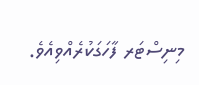މިނިސްޓަރ ފާހަގަކުރެއްވިއެވެ.